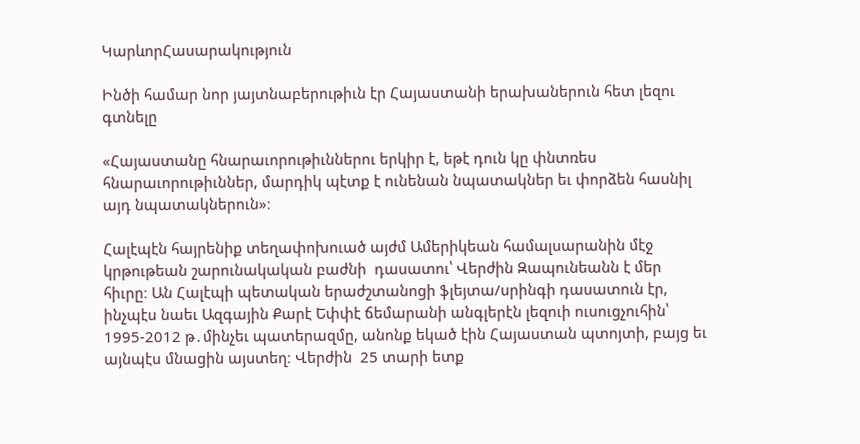ԿարևորՀասարակություն

Ինծի համար նոր յայտնաբերութիւն էր Հայաստանի երախաներուն հետ լեզու գտնելը

«Հայաստանը հնարաւորութիւններու երկիր է, եթէ դուն կը փնտռես հնարաւորութիւններ, մարդիկ պէտք է ունենան նպատակներ եւ փորձեն հասնիլ այդ նպատակներուն»։

Հալէպէն հայրենիք տեղափոխուած այժմ Ամերիկեան համալսարանին մէջ կրթութեան շարունակական բաժնի  դասատու՝ Վերժին Զապունեանն է մեր հիւրը։ Ան Հալէպի պետական երաժշտանոցի ֆլեյտա/սրինգի դասատուն էր, ինչպէս նաեւ Ազգային Քարէ Եփփէ ճեմարանի անգլերէն լեզուի ուսուցչուհին՝  1995-2012 թ․մինչեւ պատերազմը, անոնք եկած էին Հայաստան պտոյտի, բայց եւ այնպէս մնացին այստեղ։ Վերժին  25 տարի ետք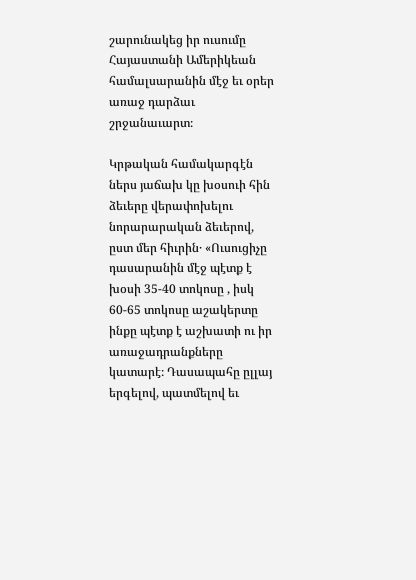շարունակեց իր ուսումը Հայաստանի Ամերիկեան համալսարանին մէջ եւ օրեր առաջ դարձաւ շրջանաւարտ։

Կրթական համակարգէն ներս յաճախ կը խօսուի հին ձեւերը վերափոխելու նորարարական ձեւերով, ըստ մեր հիւրին․ «Ուսուցիչը դասարանին մէջ պէտք է խօսի 35-40 տոկոսը , իսկ 60-65 տոկոսը աշակերտը ինքը պէտք է աշխատի ու իր առաջադրանքները կատարէ։ Դասապահը ըլլայ երգելով, պատմելով եւ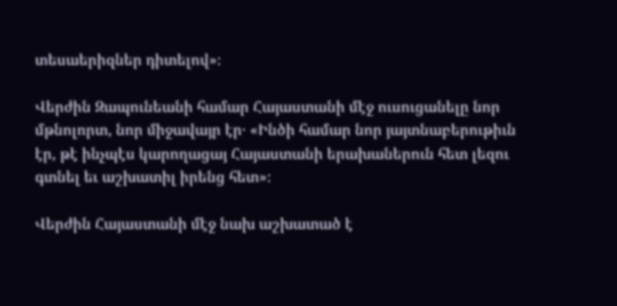տեսաերիզներ դիտելով»։

Վերժին Զապունեանի համար Հայաստանի մէջ ուսուցանելը նոր մթնոլորտ, նոր միջավայր էր․ «Ինծի համար նոր յայտնաբերութիւն էր, թէ ինչպէս կարողացայ Հայաստանի երախաներուն հետ լեզու գտնել եւ աշխատիլ իրենց հետ»։

Վերժին Հայաստանի մէջ նախ աշխատած է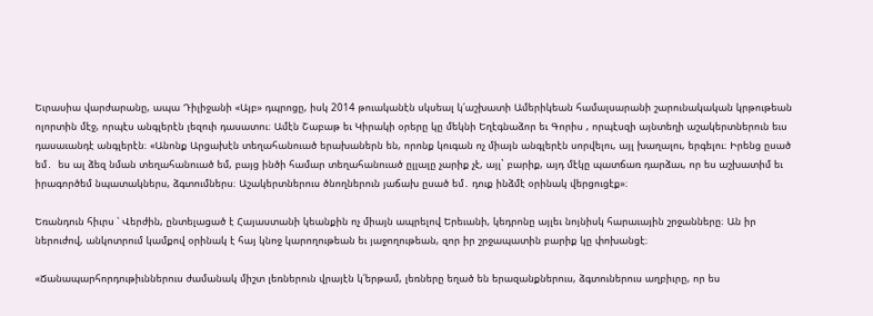Եւրասիա վարժարանը, ապա Դիլիջանի «Այբ» դպրոցը, իսկ 2014 թուականէն սկսեալ կ՛աշխատի Ամերիկեան համալսարանի շարունակական կրթութեան ոլորտին մէջ, որպէս անգլերէն լեզուի դասատու։ Ամէն Շաբաթ եւ Կիրակի օրերը կը մեկնի Եղէգնաձոր եւ Գորիս , որպէսզի այնտեղի աշակերտներուն եւս դասաւանդէ անգլերէն։ «Անոնք Արցախէն տեղահանուած երախաներն են, որոնք կուգան ոչ միայն անգլերէն սորվելու, այլ խաղալու, երգելու։ Իրենց ըսած եմ․  ես ալ ձեզ նման տեղահանուած եմ, բայց ինծի համար տեղահանուած ըլլալը չարիք չէ, այլ` բարիք, այդ մէկը պատճառ դարձաւ, որ ես աշխատիմ եւ իրագործեմ նպատակներս, ձգտումներս։ Աշակերտներուս ծնողներուն յաճախ ըսած եմ․ դուք ինձմէ օրինակ վերցուցէք»։

Եռանդուն հիւրս ՝ Վերժին, ընտելացած է Հայաստանի կեանքին ոչ միայն ապրելով Երեւանի, կեդրոնը այլեւ նոյնիսկ հարաւային շրջանները։ Ան իր ներուժով, անկոտրում կամքով օրինակ է հայ կնոջ կարողութեան եւ յաջողութեան, զոր իր շրջապատին բարիք կը փոխանցէ։

«Ճանապարհորդութիւններուս ժամանակ միշտ լեռներուն վրայէն կ՛երթամ, լեռները եղած են երազանքներուս, ձգտուներուս աղբիւրը, որ ես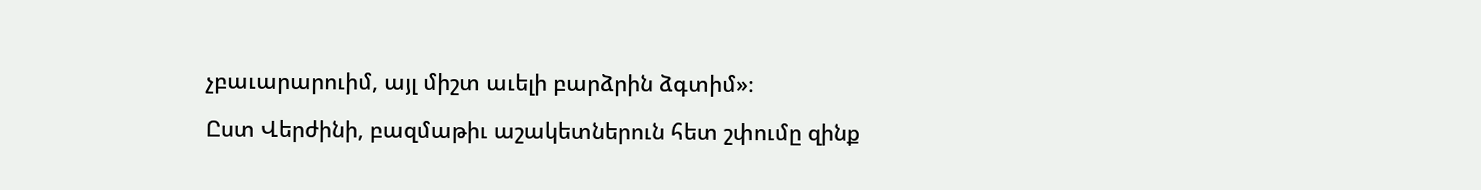չբաւարարուիմ, այլ միշտ աւելի բարձրին ձգտիմ»։

Ըստ Վերժինի, բազմաթիւ աշակետներուն հետ շփումը զինք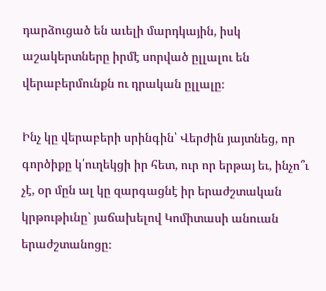դարձուցած են աւելի մարդկային, իսկ աշակերտները իրմէ սորված ըլլալու են վերաբերմունքն ու դրական ըլլալը։

Ինչ կը վերաբերի սրինգին՝ Վերժին յայտնեց, որ գործիքը կ՛ուղեկցի իր հետ, ուր որ երթայ եւ, ինչո՞ւ չէ, օր մըն ալ կը զարգացնէ իր երաժշտական կրթութիւնը` յաճախելով Կոմիտասի անուան երաժշտանոցը։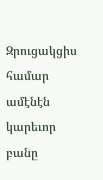Զրուցակցիս համար ամէնէն կարեւոր բանը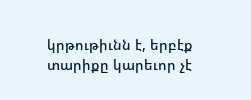կրթութիւնն է, երբէք տարիքը կարեւոր չէ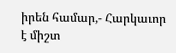իրեն համար,- Հարկաւոր է միշտ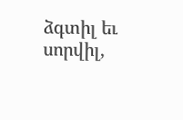ձգտիլ եւ սորվիլ,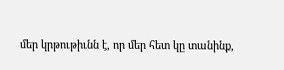մեր կրթութիւնն է, որ մեր հետ կը տանինք,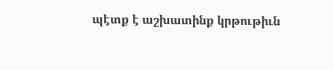պէտք է աշխատինք կրթութիւն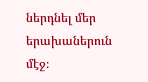ներդնել մեր երախաներուն մէջ։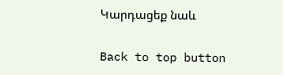Կարդացեք նաև

Back to top button